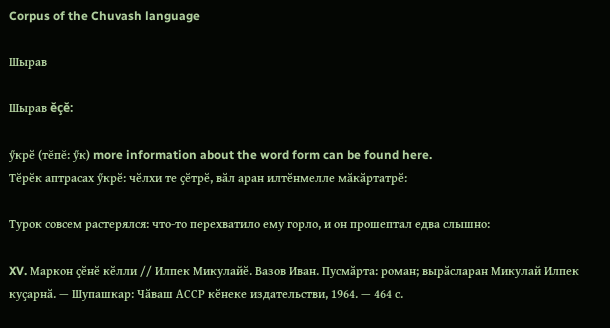Corpus of the Chuvash language

Шырав

Шырав ĕçĕ:

ӳкрӗ (тĕпĕ: ӳк) more information about the word form can be found here.
Тӗрӗк аптрасах ӳкрӗ: чӗлхи те ҫӗтрӗ, вӑл аран илтӗнмелле мӑкӑртатрӗ:

Турок совсем растерялся: что-то перехватило ему горло, и он прошептал едва слышно:

XV. Маркон ҫӗнӗ кӗлли // Илпек Микулайӗ. Вазов Иван. Пусмӑрта: роман; вырӑсларан Микулай Илпек куҫарнӑ. — Шупашкар: Чӑваш АССР кӗнеке издательстви, 1964. — 464 с.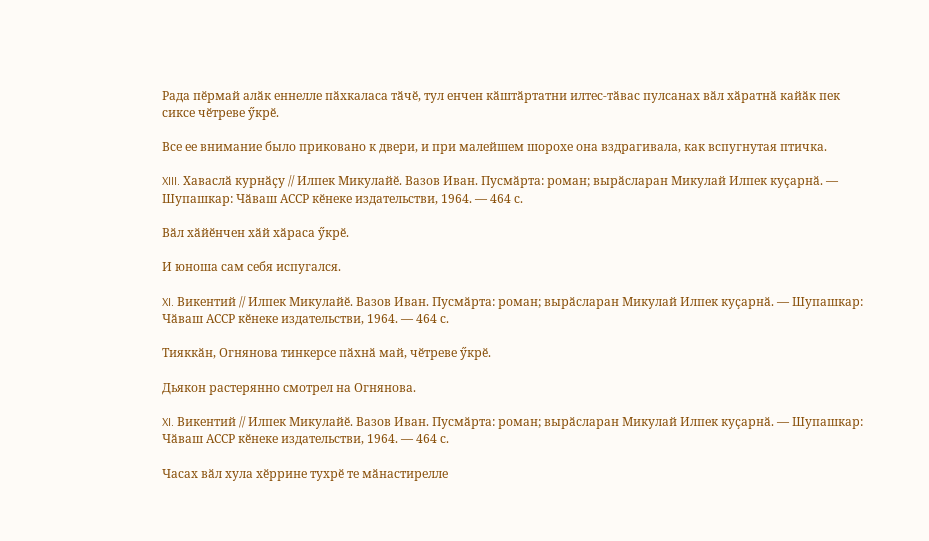Рада пӗрмай алӑк еннелле пӑхкаласа тӑчӗ, тул енчен кӑштӑртатни илтес-тӑвас пулсанах вӑл хӑратнӑ кайӑк пек сиксе чӗтреве ӳкрӗ.

Все ее внимание было приковано к двери, и при малейшем шорохе она вздрагивала, как вспугнутая птичка.

XIII. Хаваслӑ курнӑҫу // Илпек Микулайӗ. Вазов Иван. Пусмӑрта: роман; вырӑсларан Микулай Илпек куҫарнӑ. — Шупашкар: Чӑваш АССР кӗнеке издательстви, 1964. — 464 с.

Вӑл хӑйӗнчен хӑй хӑраса ӳкрӗ.

И юноша сам себя испугался.

XI. Викентий // Илпек Микулайӗ. Вазов Иван. Пусмӑрта: роман; вырӑсларан Микулай Илпек куҫарнӑ. — Шупашкар: Чӑваш АССР кӗнеке издательстви, 1964. — 464 с.

Тияккӑн, Огнянова тинкерсе пӑхнӑ май, чӗтреве ӳкрӗ.

Дьякон растерянно смотрел на Огнянова.

XI. Викентий // Илпек Микулайӗ. Вазов Иван. Пусмӑрта: роман; вырӑсларан Микулай Илпек куҫарнӑ. — Шупашкар: Чӑваш АССР кӗнеке издательстви, 1964. — 464 с.

Часах вӑл хула хӗррине тухрӗ те мӑнастирелле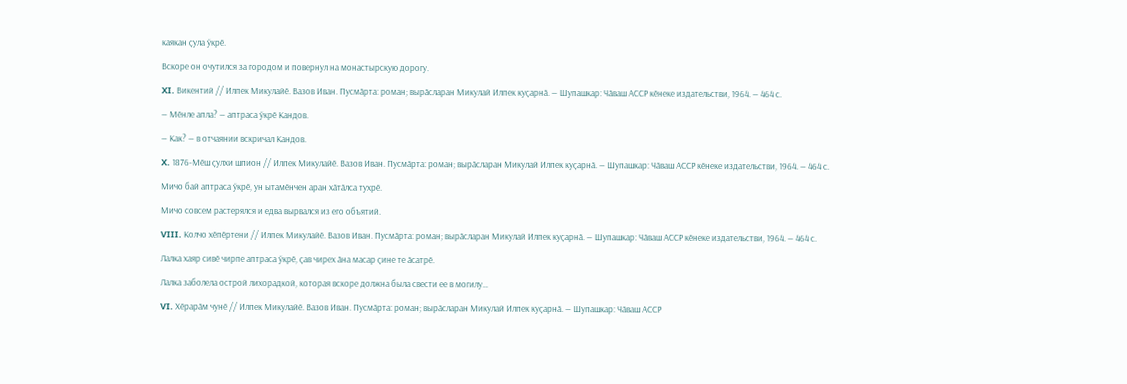каякан ҫула ӳкрӗ.

Вскоре он очутился за городом и повернул на монастырскую дорогу.

XI. Викентий // Илпек Микулайӗ. Вазов Иван. Пусмӑрта: роман; вырӑсларан Микулай Илпек куҫарнӑ. — Шупашкар: Чӑваш АССР кӗнеке издательстви, 1964. — 464 с.

— Мӗнле апла? — аптраса ӳкрӗ Кандов.

— Как? — в отчаянии вскричал Кандов.

X. 1876-Мӗш ҫулхи шпион // Илпек Микулайӗ. Вазов Иван. Пусмӑрта: роман; вырӑсларан Микулай Илпек куҫарнӑ. — Шупашкар: Чӑваш АССР кӗнеке издательстви, 1964. — 464 с.

Мичо бай аптраса ӳкрӗ, ун ытамӗнчен аран хӑтӑлса тухрӗ.

Мичо совсем растерялся и едва вырвался из его объятий.

VIII. Колчо хӗпӗртени // Илпек Микулайӗ. Вазов Иван. Пусмӑрта: роман; вырӑсларан Микулай Илпек куҫарнӑ. — Шупашкар: Чӑваш АССР кӗнеке издательстви, 1964. — 464 с.

Лалка хаяр сивӗ чирпе аптраса ӳкрӗ, ҫав чирех ӑна масар ҫине те ӑсатрӗ.

Лалка заболела острой лихорадкой, которая вскоре должна была свести ее в могилу…

VI. Хӗрарӑм чунӗ // Илпек Микулайӗ. Вазов Иван. Пусмӑрта: роман; вырӑсларан Микулай Илпек куҫарнӑ. — Шупашкар: Чӑваш АССР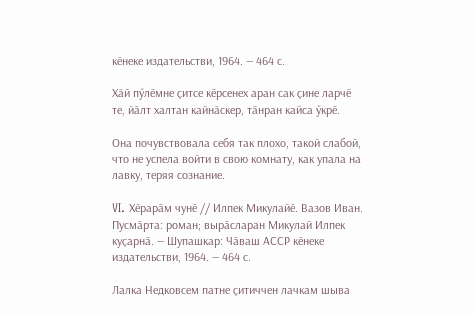кӗнеке издательстви, 1964. — 464 с.

Хӑй пӳлӗмне ҫитсе кӗрсенех аран сак ҫине ларчӗ те, йӑлт халтан кайнӑскер, тӑнран кайса ӳкрӗ.

Она почувствовала себя так плохо, такой слабой, что не успела войти в свою комнату, как упала на лавку, теряя сознание.

VI. Хӗрарӑм чунӗ // Илпек Микулайӗ. Вазов Иван. Пусмӑрта: роман; вырӑсларан Микулай Илпек куҫарнӑ. — Шупашкар: Чӑваш АССР кӗнеке издательстви, 1964. — 464 с.

Лалка Недковсем патне ҫитиччен лачкам шыва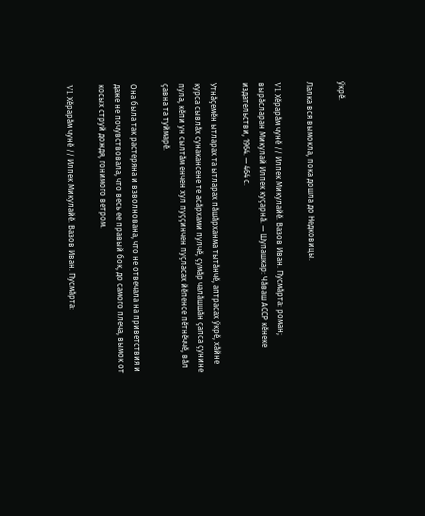ӳкрӗ.

Лалка вся вымокла, пока дошла до Недковицы.

VI. Хӗрарӑм чунӗ // Илпек Микулайӗ. Вазов Иван. Пусмӑрта: роман; вырӑсларан Микулай Илпек куҫарнӑ. — Шупашкар: Чӑваш АССР кӗнеке издательстви, 1964. — 464 с.

Утнӑҫемӗн ытларах та ытларах пӑшӑрханма тытӑнчӗ, аптрасах ӳкрӗ, хӑйне курса сывлӑх сунакансене те асӑрхами пулчӗ, ҫумӑр чалӑшшӑн ҫапса ҫунине пула, кӗпи ун сылтӑм енчен хул пуҫҫинчен пуҫласах йӗпенсе пӗтнӗччӗ, вӑл ҫавна та туймарӗ.

Она была так растеряна и взволнована, что не отвечала на приветствия и даже не почувствовала, что весь ее правый бок, до самого плеча, вымок от косых струй дождя, гонимого ветром.

VI. Хӗрарӑм чунӗ // Илпек Микулайӗ. Вазов Иван. Пусмӑрта: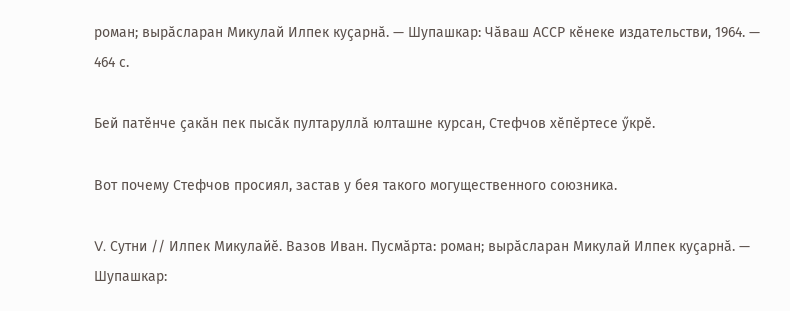роман; вырӑсларан Микулай Илпек куҫарнӑ. — Шупашкар: Чӑваш АССР кӗнеке издательстви, 1964. — 464 с.

Бей патӗнче ҫакӑн пек пысӑк пултаруллӑ юлташне курсан, Стефчов хӗпӗртесе ӳкрӗ.

Вот почему Стефчов просиял, застав у бея такого могущественного союзника.

V. Сутни // Илпек Микулайӗ. Вазов Иван. Пусмӑрта: роман; вырӑсларан Микулай Илпек куҫарнӑ. — Шупашкар: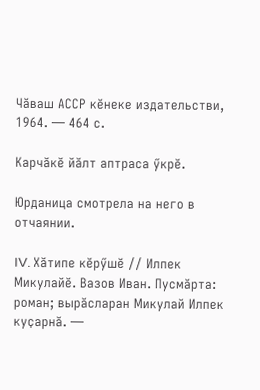Чӑваш АССР кӗнеке издательстви, 1964. — 464 с.

Карчӑкӗ йӑлт аптраса ӳкрӗ.

Юрданица смотрела на него в отчаянии.

IV. Хӑтипе кӗрӳшӗ // Илпек Микулайӗ. Вазов Иван. Пусмӑрта: роман; вырӑсларан Микулай Илпек куҫарнӑ. —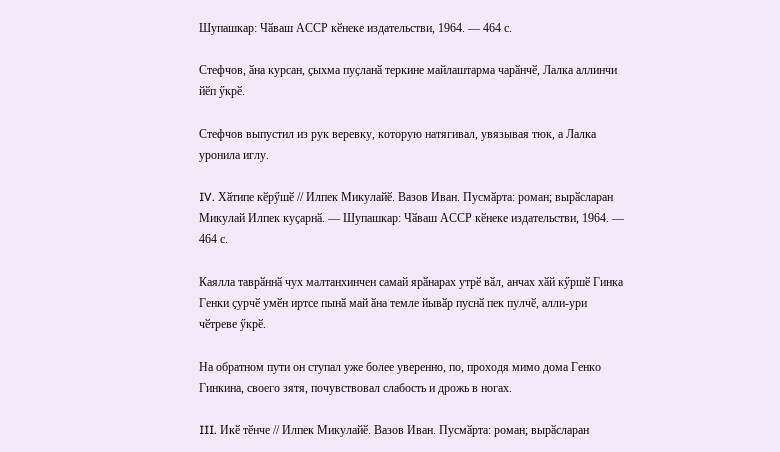Шупашкар: Чӑваш АССР кӗнеке издательстви, 1964. — 464 с.

Стефчов, ӑна курсан, ҫыхма пуҫланӑ теркине майлаштарма чарӑнчӗ, Лалка аллинчи йӗп ӳкрӗ.

Стефчов выпустил из рук веревку, которую натягивал, увязывая тюк, а Лалка уронила иглу.

IV. Хӑтипе кӗрӳшӗ // Илпек Микулайӗ. Вазов Иван. Пусмӑрта: роман; вырӑсларан Микулай Илпек куҫарнӑ. — Шупашкар: Чӑваш АССР кӗнеке издательстви, 1964. — 464 с.

Каялла таврӑннӑ чух малтанхинчен самай ярӑнарах утрӗ вӑл, анчах хӑй кӳршӗ Гинка Генки ҫурчӗ умӗн иртсе пынӑ май ӑна темле йывӑр пуснӑ пек пулчӗ, алли-ури чӗтреве ӳкрӗ.

На обратном пути он ступал уже более уверенно, по, проходя мимо дома Генко Гинкина, своего зятя, почувствовал слабость и дрожь в ногах.

III. Икӗ тӗнче // Илпек Микулайӗ. Вазов Иван. Пусмӑрта: роман; вырӑсларан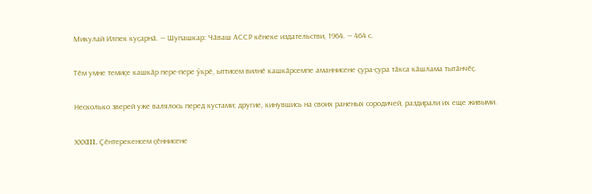Микулай Илпек куҫарнӑ. — Шупашкар: Чӑваш АССР кӗнеке издательстви, 1964. — 464 с.

Тӗм умне темиҫе кашкӑр пере-пере ӳкрӗ, ыттисем вилнӗ кашкӑрсемпе аманнисене ҫура-ҫура тӑкса кӑшлама тытӑнчӗҫ.

Несколько зверей уже валялось перед кустами; другие, кинувшись на своих раненых сородичей, раздирали их еще живыми.

ХХХIII. Ҫӗнтерекенсем ҫӗннисене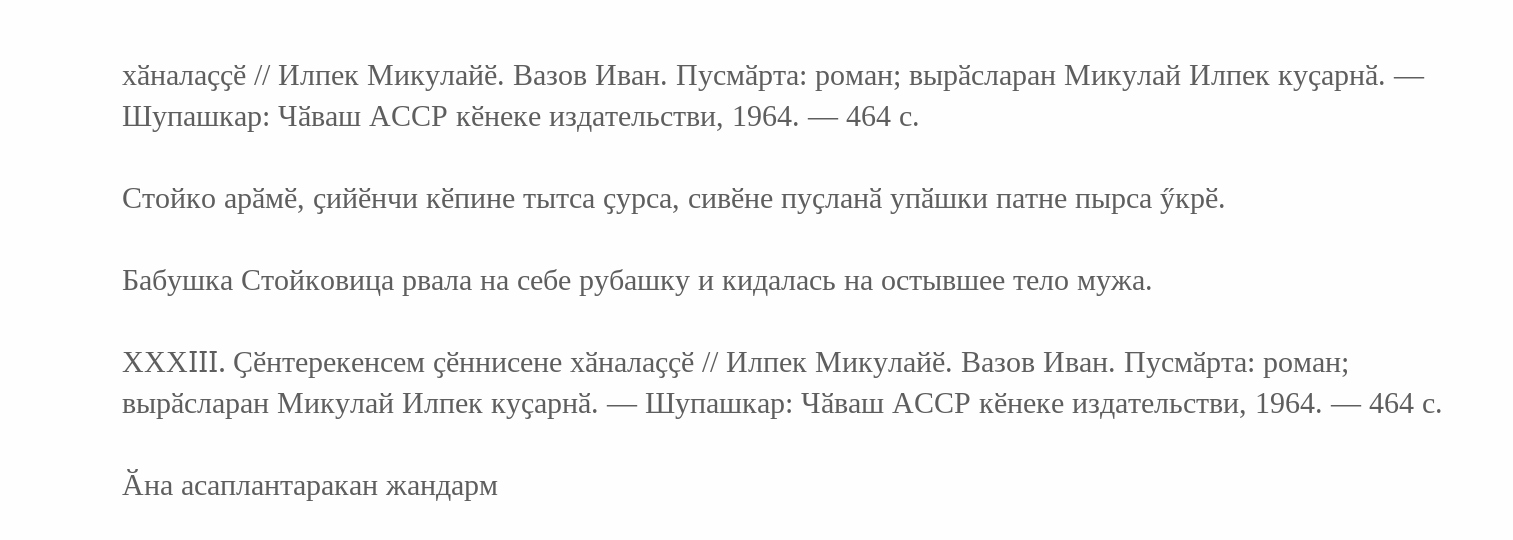хӑналаҫҫӗ // Илпек Микулайӗ. Вазов Иван. Пусмӑрта: роман; вырӑсларан Микулай Илпек куҫарнӑ. — Шупашкар: Чӑваш АССР кӗнеке издательстви, 1964. — 464 с.

Стойко арӑмӗ, ҫийӗнчи кӗпине тытса ҫурса, сивӗне пуҫланӑ упӑшки патне пырса ӳкрӗ.

Бабушка Стойковица рвала на себе рубашку и кидалась на остывшее тело мужа.

ХХХIII. Ҫӗнтерекенсем ҫӗннисене хӑналаҫҫӗ // Илпек Микулайӗ. Вазов Иван. Пусмӑрта: роман; вырӑсларан Микулай Илпек куҫарнӑ. — Шупашкар: Чӑваш АССР кӗнеке издательстви, 1964. — 464 с.

Ӑна асаплантаракан жандарм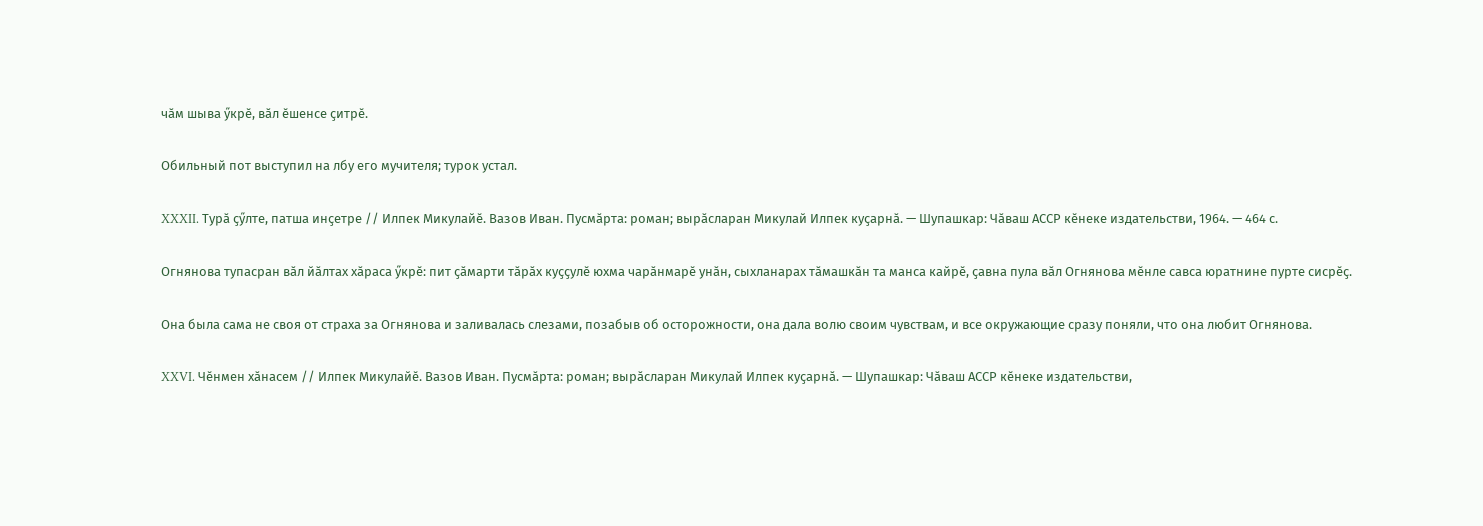чӑм шыва ӳкрӗ, вӑл ӗшенсе ҫитрӗ.

Обильный пот выступил на лбу его мучителя; турок устал.

XXXII. Турӑ ҫӳлте, патша инҫетре // Илпек Микулайӗ. Вазов Иван. Пусмӑрта: роман; вырӑсларан Микулай Илпек куҫарнӑ. — Шупашкар: Чӑваш АССР кӗнеке издательстви, 1964. — 464 с.

Огнянова тупасран вӑл йӑлтах хӑраса ӳкрӗ: пит ҫӑмарти тӑрӑх куҫҫулӗ юхма чарӑнмарӗ унӑн, сыхланарах тӑмашкӑн та манса кайрӗ, ҫавна пула вӑл Огнянова мӗнле савса юратнине пурте сисрӗҫ.

Она была сама не своя от страха за Огнянова и заливалась слезами, позабыв об осторожности, она дала волю своим чувствам, и все окружающие сразу поняли, что она любит Огнянова.

XXVI. Чӗнмен хӑнасем // Илпек Микулайӗ. Вазов Иван. Пусмӑрта: роман; вырӑсларан Микулай Илпек куҫарнӑ. — Шупашкар: Чӑваш АССР кӗнеке издательстви,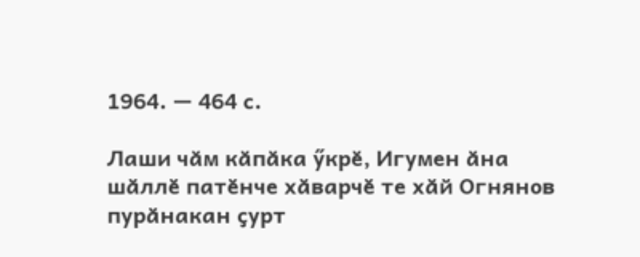1964. — 464 с.

Лаши чӑм кӑпӑка ӳкрӗ, Игумен ӑна шӑллӗ патӗнче хӑварчӗ те хӑй Огнянов пурӑнакан ҫурт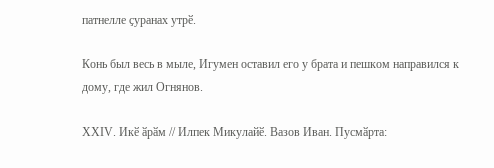патнелле ҫуранах утрӗ.

Конь был весь в мыле, Игумен оставил его у брата и пешком направился к дому, где жил Огнянов.

ХХIV. Икӗ ӑрӑм // Илпек Микулайӗ. Вазов Иван. Пусмӑрта: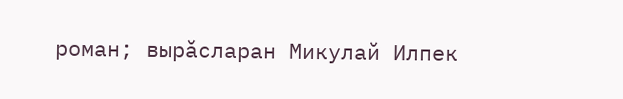роман; вырӑсларан Микулай Илпек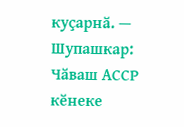куҫарнӑ. — Шупашкар: Чӑваш АССР кӗнеке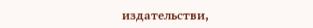издательстви,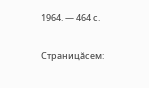1964. — 464 с.

Страницăсем: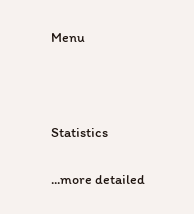Menu



Statistics

...more detailed